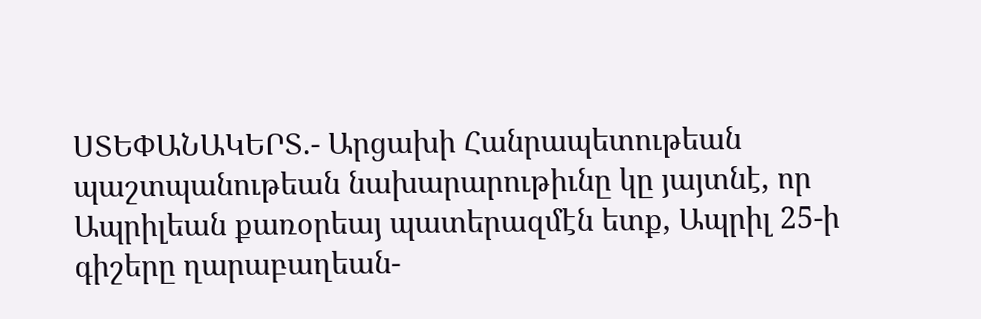ՍՏԵՓԱՆԱԿԵՐՏ.- Արցախի Հանրապետութեան պաշտպանութեան նախարարութիւնը կը յայտնէ, որ Ապրիլեան քառօրեայ պատերազմէն ետք, Ապրիլ 25-ի գիշերը ղարաբաղեան-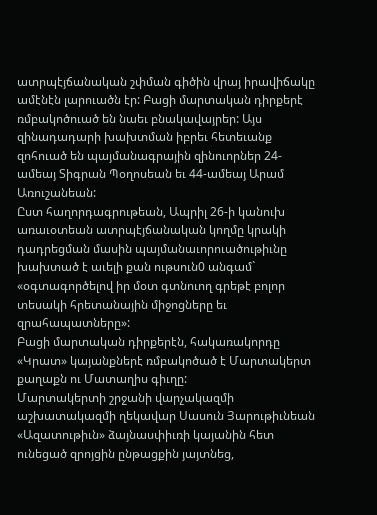ատրպէյճանական շփման գիծին վրայ իրավիճակը ամէնէն լարուածն էր: Բացի մարտական դիրքերէ ռմբակոծուած են նաեւ բնակավայրեր: Այս զինադադարի խախտման իբրեւ հետեւանք զոհուած են պայմանագրային զինուորներ 24-ամեայ Տիգրան Պօղոսեան եւ 44-ամեայ Արամ Առուշանեան:
Ըստ հաղորդագրութեան, Ապրիլ 26-ի կանուխ առաւօտեան ատրպէյճանական կողմը կրակի դադրեցման մասին պայմանաւորուածութիւնը խախտած է աւելի քան ութսուն0 անգամ` «օգտագործելով իր մօտ գտնուող գրեթէ բոլոր տեսակի հրետանային միջոցները եւ զրահապատները»:
Բացի մարտական դիրքերէն, հակառակորդը «Կրատ» կայանքներէ ռմբակոծած է Մարտակերտ քաղաքն ու Մատաղիս գիւղը:
Մարտակերտի շրջանի վարչակազմի աշխատակազմի ղեկավար Սասուն Յարութիւնեան «Ազատութիւն» ձայնասփիւռի կայանին հետ ունեցած զրոյցին ընթացքին յայտնեց,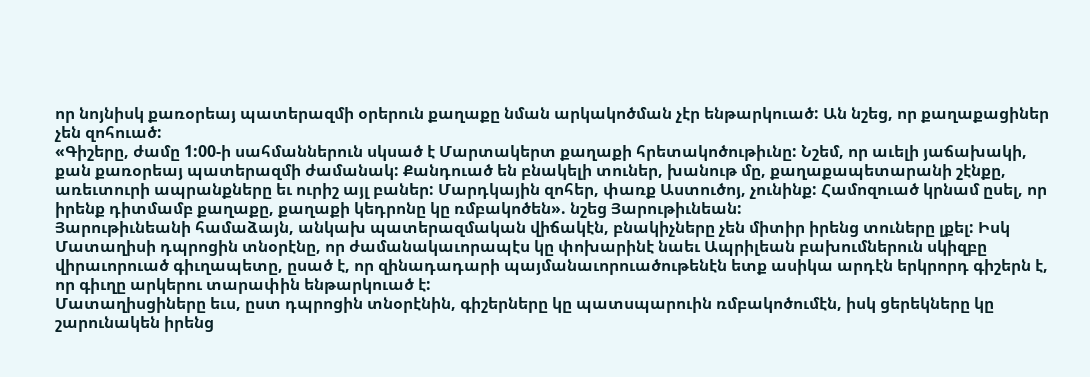որ նոյնիսկ քառօրեայ պատերազմի օրերուն քաղաքը նման արկակոծման չէր ենթարկուած: Ան նշեց, որ քաղաքացիներ չեն զոհուած:
«Գիշերը, ժամը 1:00-ի սահմաններուն սկսած է Մարտակերտ քաղաքի հրետակոծութիւնը: Նշեմ, որ աւելի յաճախակի, քան քառօրեայ պատերազմի ժամանակ: Քանդուած են բնակելի տուներ, խանութ մը, քաղաքապետարանի շէնքը, առեւտուրի ապրանքները եւ ուրիշ այլ բաներ: Մարդկային զոհեր, փառք Աստուծոյ, չունինք: Համոզուած կրնամ ըսել, որ իրենք դիտմամբ քաղաքը, քաղաքի կեդրոնը կը ռմբակոծեն». նշեց Յարութիւնեան:
Յարութիւնեանի համաձայն, անկախ պատերազմական վիճակէն, բնակիչները չեն միտիր իրենց տուները լքել: Իսկ Մատաղիսի դպրոցին տնօրէնը, որ ժամանակաւորապէս կը փոխարինէ նաեւ Ապրիլեան բախումներուն սկիզբը վիրաւորուած գիւղապետը, ըսած է, որ զինադադարի պայմանաւորուածութենէն ետք ասիկա արդէն երկրորդ գիշերն է, որ գիւղը արկերու տարափին ենթարկուած է:
Մատաղիսցիները եւս, ըստ դպրոցին տնօրէնին, գիշերները կը պատսպարուին ռմբակոծումէն, իսկ ցերեկները կը շարունակեն իրենց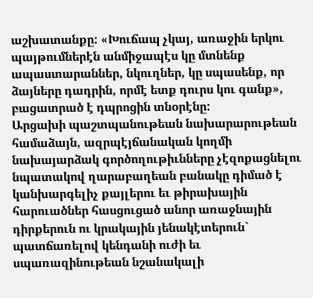աշխատանքը: «Խուճապ չկայ, առաջին երկու պայթումներէն անմիջապէս կը մտնենք ապաստարաններ, նկուղներ, կը սպասենք, որ ձայները դադրին, որմէ ետք դուրս կու գանք», բացատրած է դպրոցին տնօրէնը:
Արցախի պաշտպանութեան նախարարութեան համաձայն, ազրպէյճանական կողմի նախայարձակ գործողութիւնները չէզոքացնելու նպատակով ղարաբաղեան բանակը դիմած է կանխարգելիչ քայլերու եւ թիրախային հարուածներ հասցուցած անոր առաջնային դիրքերուն ու կրակային յենակէտերուն` պատճառելով կենդանի ուժի եւ սպառազինութեան նշանակալի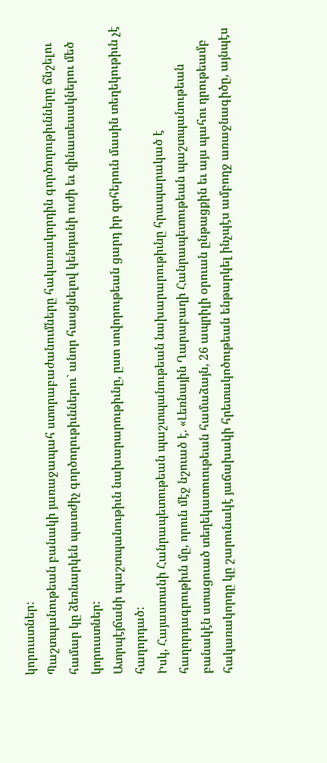կորուստներ:
Պաշտպանութեան բանակի յառաջապահ ստորաբաժանումները հակառակորդին գործողութիւնները ճնշելու համար կը ձեռնարկեն պատժիչ գործողութիւններու` անոր հասցնելով կենդանի ուժի եւ զինատեսակներու մեծ կորուստներ:
Ատրպէյճանի պաշտպանութիւն նախարարութիւնը, ըստ սովորութեան ցարդ իր զոհերուն մասին տեղեկութիւն չէ հաղորդած:
Իսկ, Հայաստանի Հանրապետութեան պաշտպանութեան նախարարութիւնը հրապարակած է հաղորդագրութիւն մը, որուն մէջ նշուած է. «Լեռնային Ղարաբաղի Հանրապետութեան պաշտպանութեան բանակէն ստացուած տեղեկատուութեան համաձայն, 26 ապրիլի օրուան ընթացքին եւ այս պահու դրութեամբ հակառակորդը կը շարունակէ յաճախակի հրետակոծութեան ենթարկել ինչպէս ամբողջ առաջնագիծը, այնպէս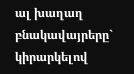ալ խաղաղ բնակավայրերը` կիրարկելով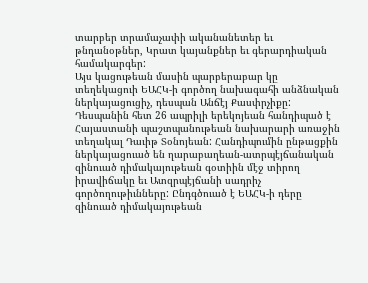տարբեր տրամաչափի ականանետեր եւ թնդանօթներ, Կրատ կայանքներ եւ գերարդիական համակարգեր:
Այս կացութեան մասին պարբերաբար կը տեղեկացուի ԵԱՀԿ-ի գործող նախագահի անձնական ներկայացուցիչ, դեսպան Անճէյ Քասփրչիքը: Դեսպանին հետ 26 ապրիլի երեկոյեան հանդիպած է Հայաստանի պաշտպանութեան նախարարի առաջին տեղակալ Դաւիթ Տօնոյեան: Հանդիպումին ընթացքին ներկայացուած են ղարաբաղեան-ատրպէյճանական զինուած դիմակայութեան գօտիին մէջ տիրող իրավիճակը եւ Ատզրպէյճանի սադրիչ գործողութիւնները: Ընդգծուած է ԵԱՀԿ-ի դերը զինուած դիմակայութեան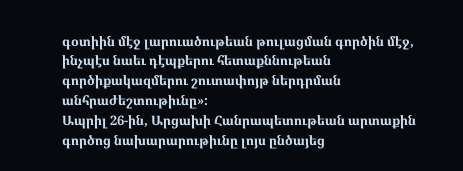գօտիին մէջ լարուածութեան թուլացման գործին մէջ, ինչպէս նաեւ դէպքերու հետաքննութեան գործիքակազմերու շուտափոյթ ներդրման անհրաժեշտութիւնը»:
Ապրիլ 26-ին, Արցախի Հանրապետութեան արտաքին գործոց նախարարութիւնը լոյս ընծայեց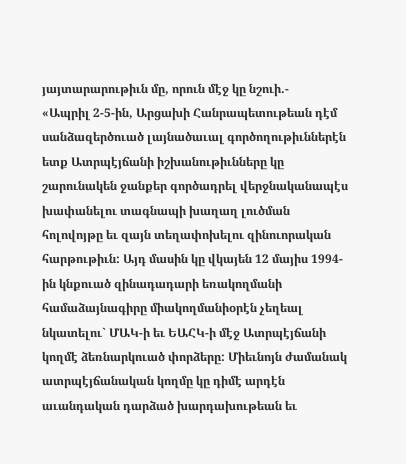յայտարարութիւն մը, որուն մէջ կը նշուի.-
«Ապրիլ 2-5-ին, Արցախի Հանրապետութեան դէմ սանձազերծուած լայնածաւալ գործողութիւններէն ետք Ատրպէյճանի իշխանութիւնները կը շարունակեն ջանքեր գործադրել վերջնականապէս խափանելու տագնապի խաղաղ լուծման հոլովոյթը եւ զայն տեղափոխելու զինուորական հարթութիւն: Այդ մասին կը վկայեն 12 մայիս 1994-ին կնքուած զինադադարի եռակողմանի համաձայնագիրը միակողմանիօրէն չեղեալ նկատելու` ՄԱԿ-ի եւ ԵԱՀԿ-ի մէջ Ատրպէյճանի կողմէ ձեռնարկուած փորձերը: Միեւնոյն ժամանակ ատրպէյճանական կողմը կը դիմէ արդէն աւանդական դարձած խարդախութեան եւ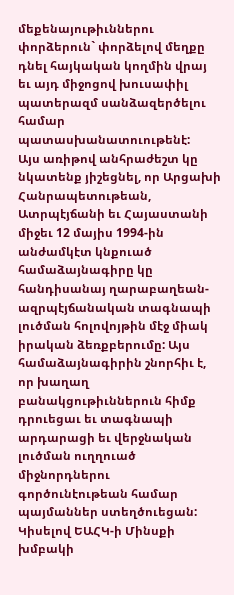մեքենայութիւններու փորձերուն` փորձելով մեղքը դնել հայկական կողմին վրայ եւ այդ միջոցով խուսափիլ պատերազմ սանձազերծելու համար պատասխանատուութենէ:
Այս առիթով անհրաժեշտ կը նկատենք յիշեցնել, որ Արցախի Հանրապետութեան, Ատրպէյճանի եւ Հայաստանի միջեւ 12 մայիս 1994-ին անժամկէտ կնքուած համաձայնագիրը կը հանդիսանայ ղարաբաղեան-ազրպէյճանական տագնապի լուծման հոլովոյթին մէջ միակ իրական ձեռքբերումը: Այս համաձայնագիրին շնորհիւ է, որ խաղաղ բանակցութիւններուն հիմք դրուեցաւ եւ տագնապի արդարացի եւ վերջնական լուծման ուղղուած միջնորդներու գործունէութեան համար պայմաններ ստեղծուեցան:
Կիսելով ԵԱՀԿ-ի Մինսքի խմբակի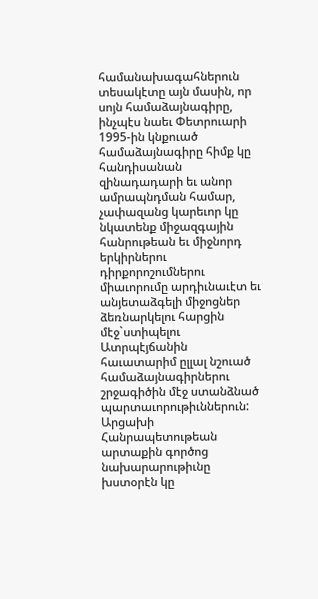համանախագահներուն տեսակէտը այն մասին, որ սոյն համաձայնագիրը, ինչպէս նաեւ Փետրուարի 1995-ին կնքուած համաձայնագիրը հիմք կը հանդիսանան զինադադարի եւ անոր ամրապնդման համար, չափազանց կարեւոր կը նկատենք միջազգային հանրութեան եւ միջնորդ երկիրներու դիրքորոշումներու միաւորումը արդիւնաւէտ եւ անյետաձգելի միջոցներ ձեռնարկելու հարցին մէջ`ստիպելու Ատրպէյճանին հաւատարիմ ըլլալ նշուած համաձայնագիրներու շրջագիծին մէջ ստանձնած պարտաւորութիւններուն:
Արցախի Հանրապետութեան արտաքին գործոց նախարարութիւնը խստօրէն կը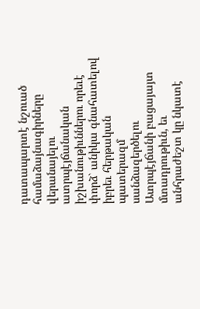դատապարտէ նշուած համաձայնագիրները վերանայելու ատրպէյճանական իշխանութիւններու որեւէ փորձ` անիկա գնահատելով իբրեւ հերթական պատերազմ սանձազերծելու Ատրպէյճանի բացայայտ մտադրութիւն, եւ անհրաժեշտ կը նկատէ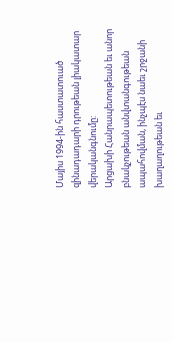Մայիս 1994-ին հաստատուած զինադադարի դրութեան լիակատար վերականգնումը:
Արցախի Հանրապետութեան եւ անոր բնակչութեան անվտանգութեան ապահովման, ինչպէս նաեւ շրջանի խաղաղութեան եւ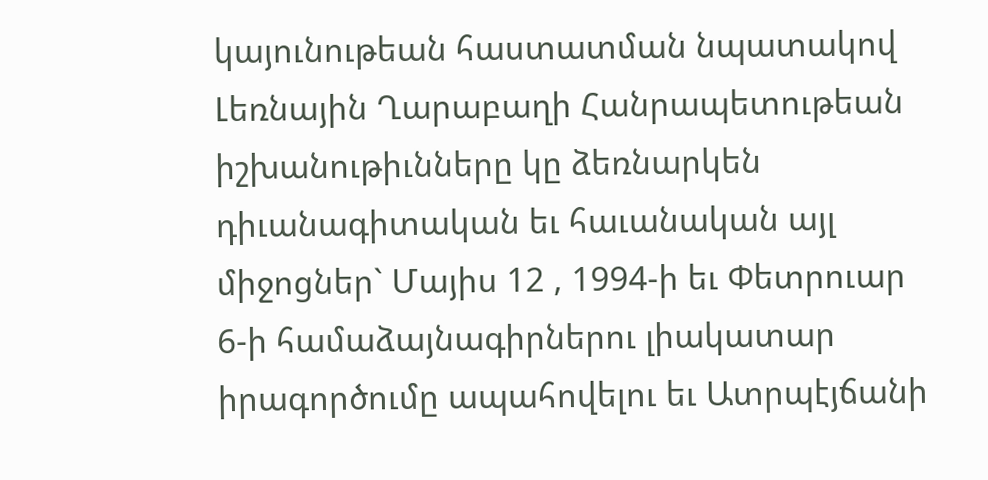կայունութեան հաստատման նպատակով Լեռնային Ղարաբաղի Հանրապետութեան իշխանութիւնները կը ձեռնարկեն դիւանագիտական եւ հաւանական այլ միջոցներ` Մայիս 12 , 1994-ի եւ Փետրուար 6-ի համաձայնագիրներու լիակատար իրագործումը ապահովելու եւ Ատրպէյճանի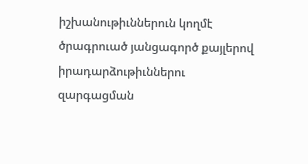իշխանութիւններուն կողմէ ծրագրուած յանցագործ քայլերով իրադարձութիւններու զարգացման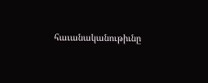հաւանականութիւնը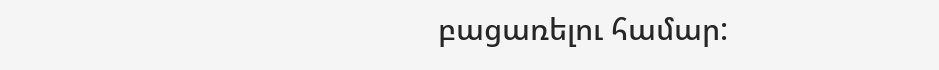բացառելու համար: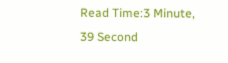Read Time:3 Minute, 39 Second